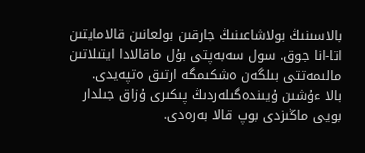بالاسىنىڭ بولاشاعىنىڭ جارقىن بولعانىن قالامايتىن اتا-انا جوق. سول سەبەپتى بۇل ماقالادا ايتىلاتىن مالىمەتتى بىلگەن ەشكىمگە ارتىق ەتپەيدى.
بالا ءۇشىن ۇيىندەگىلەردىڭ پىكىرى ۇزاق جىلدار بويى ماڭىزدى بوپ قالا بەرەدى.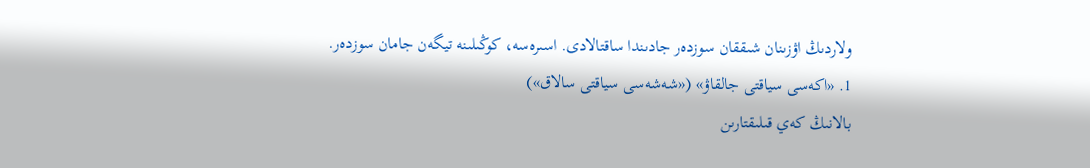ولاردىڭ اۋزىنان شىققان سوزدەر جادىندا ساقتالادى. اسىرەسە، كوڭىلىنە تيگەن جامان سوزدەر.
1. «اكەسى سياقتى جالقاۋ» («شەشەسى سياقتى سالاق»)
بالانىڭ كەي قىلىقتارىن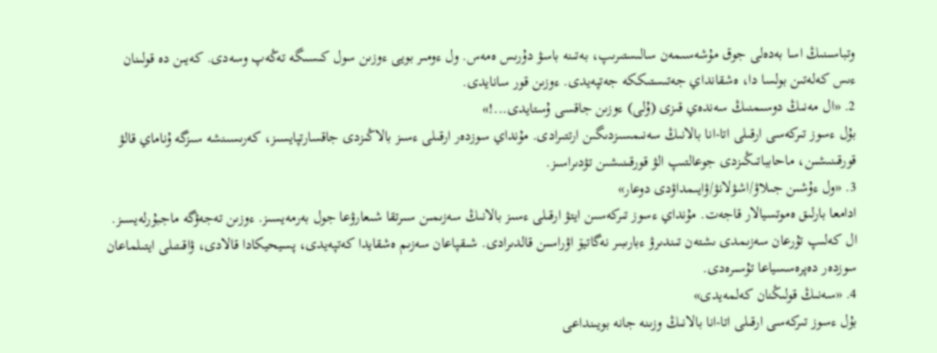وتباسىنىڭ اسا بەدەلى جوق مۇشەسىمەن سالىستىرىپ، بەتىنە باسۋ دۇرىس ەمەس. ول ءومىر بويى ءوزىن سول كىسىگە تەڭەپ وسەدى. كەيىن دە قولىنان ءىس كەلەتىن بولسا دا، ەشقانداي جەتىستىككە جەتپەيدى. ءوزىن قور سانايدى.
2. «ال مەنىڭ دوسىمنىڭ سەندەي قىزى (ۇلى) ءوزىن جاقسى ۇستايدى...!»
بۇل ءسوز تىركەسى ارقىلى اتا-انا بالانىڭ سەنىمسىزدىگىن ارتتىرادى. مۇنداي سوزدەر ارقىلى ءسىز بالاڭىزدى جاقسارتپايسىز، كەرىسىنشە سىزگە ۇناماي قالۋ قورقىنىشىن، ماحابباتىڭىزدى جوعالتىپ الۋ قورقىنىشىن تۋدىراسىز.
3. «ول ءۇشىن جىلاۋ/اشۋلانۋ/ۋايىمداۋدى دوعار»
ادامعا بارلىق ەموتسيالار قاجەت. مۇنداي ءسوز تىركەسىن ايتۋ ارقىلى ءسىز بالانىڭ سەزىمىن سىرتقا شىعارۋعا جول بەرمەيسىز. ءوزىن تەجەۋگە ماجبۇرلەيسىز. ال كەلىپ تۇرعان سەزىمدى ىشتەن تىندىرۋ ءبارىبىر نەگاتيۆ اۋراسىن قالدىرادى. شىقپاعان سەزىم ەشقايدا كەتپەيدى، پسيحيكادا قالادى، ۋاقىتىلى ايتىلماعان سوزدەر دەپرەسسياعا تۇسىرەدى.
4. «سەنىڭ قولىڭنان كەلمەيدى»
بۇل ءسوز تىركەسى ارقىلى اتا-انا بالانىڭ وزىنە جانە بويىنداعى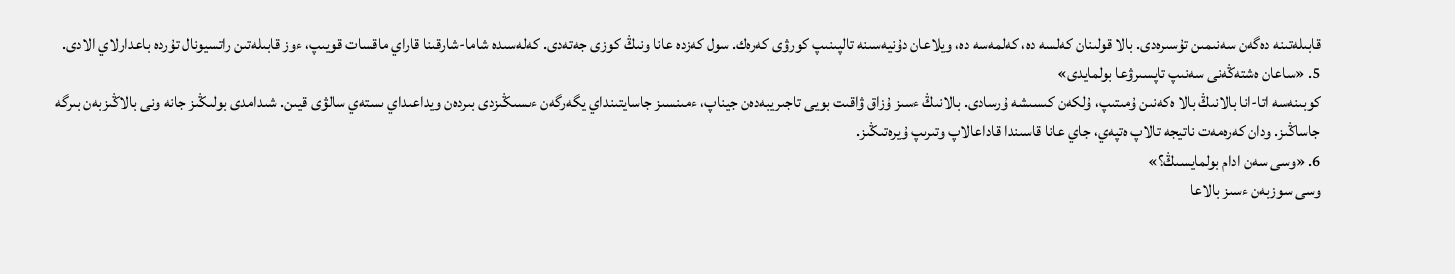قابىلەتىنە دەگەن سەنىمىن تۇسىرەدى. بالا قولىنان كەلسە دە، كەلمەسە دە، ويلاعان دۇنيەسىنە تالپىنىپ كورۋى كەرەك. سول كەزدە عانا ونىڭ كوزى جەتەدى. كەلەسىدە شاما-شارقىنا قاراي ماقسات قويىپ، ءوز قابىلەتىن راتسيونال تۇردە باعدارلاي الادى.
5. «ساعان ەشتەڭەنى سەنىپ تاپسىرۋعا بولمايدى»
كوبىنەسە اتا-انا بالانىڭ بالا ەكەنىن ۇمىتىپ، ۇلكەن كىسىشە ۇرسادى. بالانىڭ ءسىز ۇزاق ۋاقىت بويى تاجىريبەدەن جيناپ، ءمىنسىز جاسايتىنداي يگەرگەن ءىسىڭىزدى بىردەن ويداعىداي ىستەي سالۋى قيىن. شىدامدى بولىڭىز جانە ونى بالاڭىزبەن بىرگە جاساڭىز. ودان كەرەمەت ناتيجە تالاپ ەتپەي، جاي عانا قاسىندا قاداعالاپ وتىرىپ ۇيرەتىڭىز.
6. «وسى سەن ادام بولمايسىڭ؟»
وسى سوزبەن ءسىز بالاعا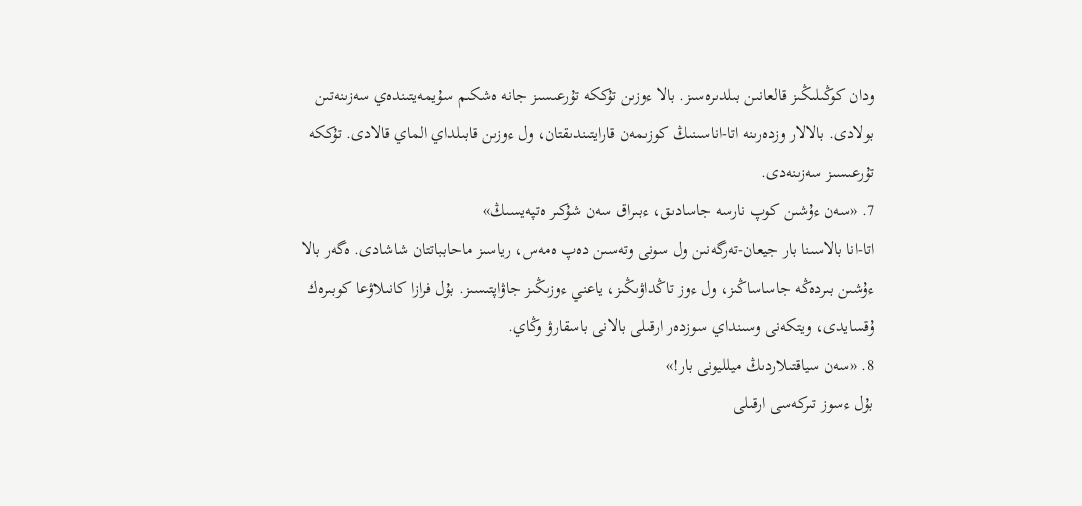ودان كوڭىلىڭىز قالعانىن بىلدىرەسىز. بالا ءوزىن تۇككە تۇرعىسىز جانە ەشكىم سۇيمەيتىندەي سەزىنەتىن بولادى. بالالار وزدەرىنە اتا-اناسىنىڭ كوزىمەن قارايتىندىقتان، ول ءوزىن قابىلداي الماي قالادى. تۇككە تۇرعىسىز سەزىنەدى.
7. «سەن ءۇشىن كوپ نارسە جاسادىق، ءبىراق سەن شۇكىر ەتپەيسىڭ»
اتا-انا بالاسىنا بار جيعان-تەرگەنىن ول سونى وتەسىن دەپ ەمەس، رياسىز ماحابباتتان شاشادى. ەگەر بالا ءۇشىن بىردەڭە جاساساڭىز، ول ءوز تاڭداۋىڭىز، ياعني ءوزىڭىز جاۋاپتىسىز. بۇل فرازا كانىلاۋعا كوبىرەك ۇقسايدى، ويتكەنى وسىنداي سوزدەر ارقىلى بالانى باسقارۋ وڭاي.
8. «سەن سياقتىلاردىڭ ميلليونى بار!»
بۇل ءسوز تىركەسى ارقىلى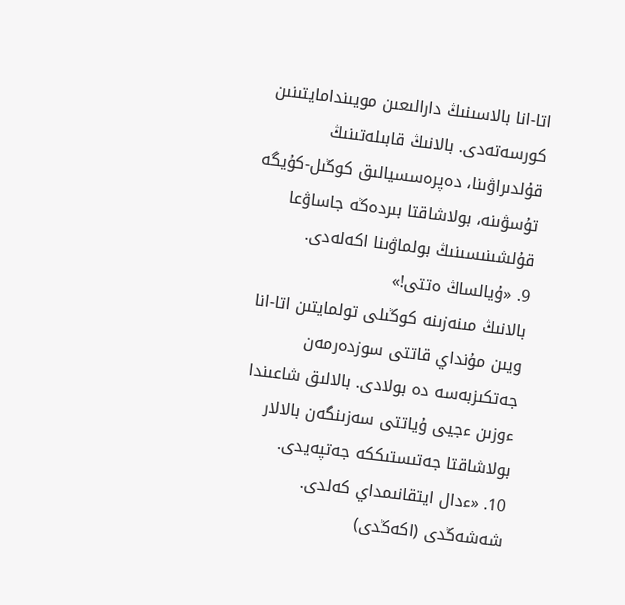اتا-انا بالاسىنىڭ دارالىعىن مويىندامايتىنىن كورسەتەدى. بالانىڭ قابىلەتىنىڭ قۇلدىراۋىنا، دەپرەسسيالىق كوڭىل-كۇيگە تۇسۋىنە، بولاشاقتا بىردەڭە جاساۋعا قۇلشىنىسىنىڭ بولماۋىنا اكەلەدى.
9. «ۇيالساڭ ەتتى!»
بالانىڭ مىنەزىنە كوڭىلى تولمايتىن اتا-انا ويىن مۇنداي قاتتى سوزدەرمەن جەتكىزبەسە دە بولادى. بالالىق شاعىندا ءوزىن ءجيى ۇياتتى سەزىنگەن بالالار بولاشاقتا جەتىستىككە جەتپەيدى.
10. «ءدال ايتقانىمداي كەلدى. شەشەڭدى (اكەڭدى)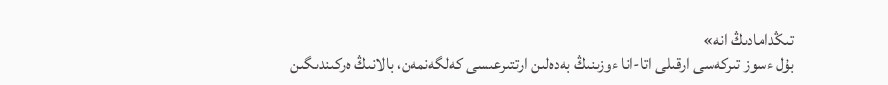تىڭدامادىڭ انە»
بۇل ءسوز تىركەسى ارقىلى اتا-انا ءوزىنىڭ بەدەلىن ارتتىرعىسى كەلگەنمەن، بالانىڭ ەركىندىگىن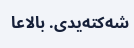شەكتەيدى. بالاعا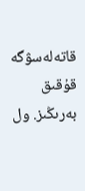قاتەلەسۋگە قۇقىق بەرىڭىز. ول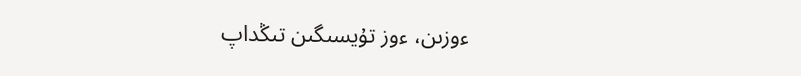ءوزىن، ءوز تۇيسىگىن تىڭداپ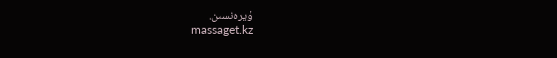ۇيرەنسىن.
massaget.kz